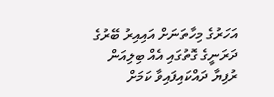އަހަރުގެ މިހާތަނަށް އައިއިރު ބޭރުގެ ދަރަނީގެ ގޮތުގައި އެއް ބިލިއަން ރުފިޔާ ދައްކައިފައިވާ ކަމަށް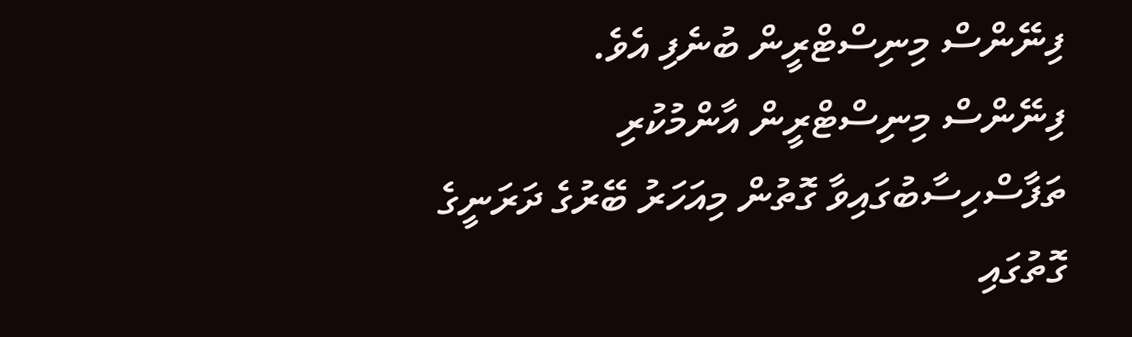ފިނޭންސް މިނިސްޓްރީން ބުނެފި އެވެ.
ފިނޭންސް މިނިސްޓްރީން އާންމުކުރި ތަފާސްހިސާބުގައިވާ ގޮތުން މިއަހަރު ބޭރުގެ ދަރަނީގެ ގޮތުގައި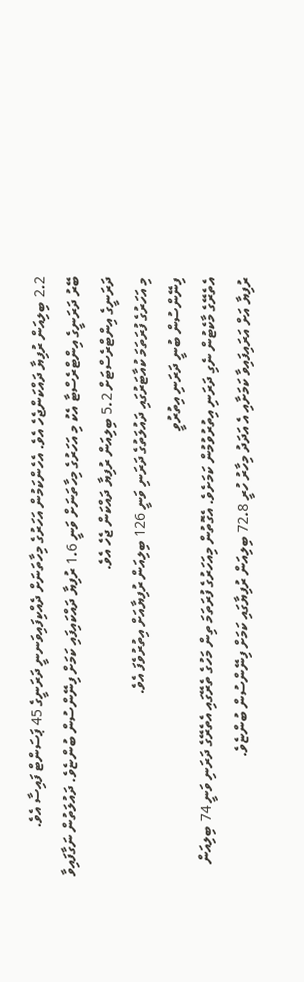2.2 ބިލިއަން ރުފިޔާ ދައްކަންޖެހެ އެވެ. އެހެންކަމުން އަހަރުގެ މިހާތަނަށް ދެއްކިފައިވަނނީ ދަރަނީގެ 45 ޕަސަންޓް ފައިސާ އެވެ.
ބޭރު ދަރަނީގެ އިންޓްރެސްޓާ އެކު މި އަހަރުގެ މިހާތަނަށް ވަނީ 1.6 ރުފިޔާ ދައްކައިފައި ކަމަށް ފިނޭންސުން ބުންޏެވެ. ދައުލަތުން ނަގާފައިވާ ދަރަނީގެ އިންޓްރެސްޓަށް 5.2 ބިލިއަން ރުފިޔާ ދައްކަން ޖެހެ އެވެ.
މި އަހަރުގެ ފުރަތަމަ ކުއާޓަރުގައި ދައުލަތުގެ ދަރަނި ވަނީ 126 ބިލިއަން ރުފިޔާއަށް އިތުރުވެފަ އެވެ.
ފިނޭންސުން ބުނީ ދަރަނި އިތުރުވީ
އެތެރޭގެ މާކެޓުން ނެގި ދަރަނި އިތުރުވުމުން ކަމަށެވެ. އެގޮތުން މިއަހަރުގެ ފުރަތަމަ ތިން މަހުގެ ތެރޭގައި އެތެރޭގެ ދަރަނި ވަނީ 74 ބިލިއަން ރުފިޔާ އަށް އަރައިފައިވާ ކަމަށާއި އެ އަދަދު މިހާރު ހުރީ 72.8 ބިލިއަން ރުފިޔާގައި ކަމަށް ފިނޭންސުން ބުންޏެވެ.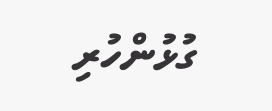ގުޅުންހުރި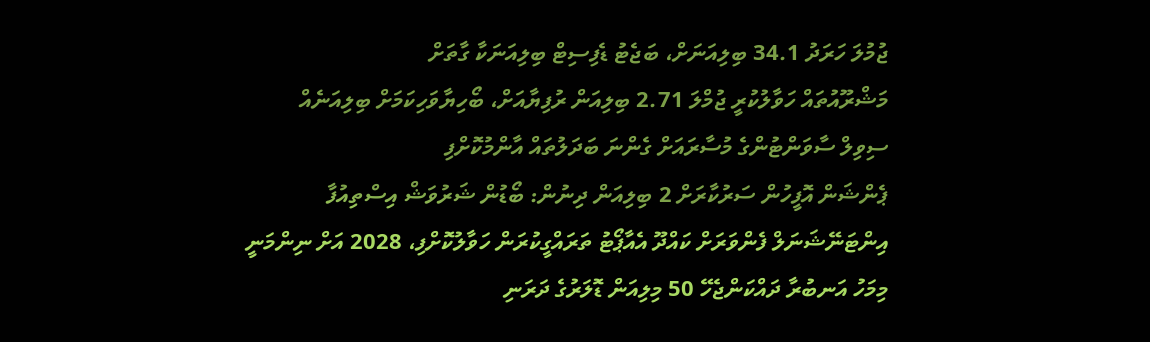ޖުމުލަ ހަރަދު 34.1 ބިލިއަނަށް، ބަޖެޓު ޑެފިސިޓް ބިލިއަނަކާ ގާތަށް
މަޝްރޫއުތައް ހަވާލުކުރީ ޖުމްލަ 2.71 ބިލިއަން ރުފިޔާއަށް، ބޯހިޔާވަހިކަމަށް ބިލިއަނެއް
ސިވިލް ސާވަންޓުންގެ މުސާރައަށް ގެންނަ ބަދަލުތައް އާންމުކޮށްފި
ޕެންޝަން އޮފީހުން ސަރުކާރަށް 2 ބިލިއަން ދިނުން: ބޯޑުން ޝަރުވަޝް އިސްތިއުފާ
އިންޓަނޭޝަނަލް ފެންވަރަށް ކައްދޫ އެއާޕޯޓު ތަރައްގީކުރަން ހަވާލުކޮށްފި، 2028 އަށް ނިންމަނީ
މިމަހު އަނބުރާ ދައްކަންޖެހޭ 50 މިލިއަން ޑޮލަރުގެ ދަރަނި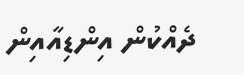ދެއްކުން އިންޑިއާއިން